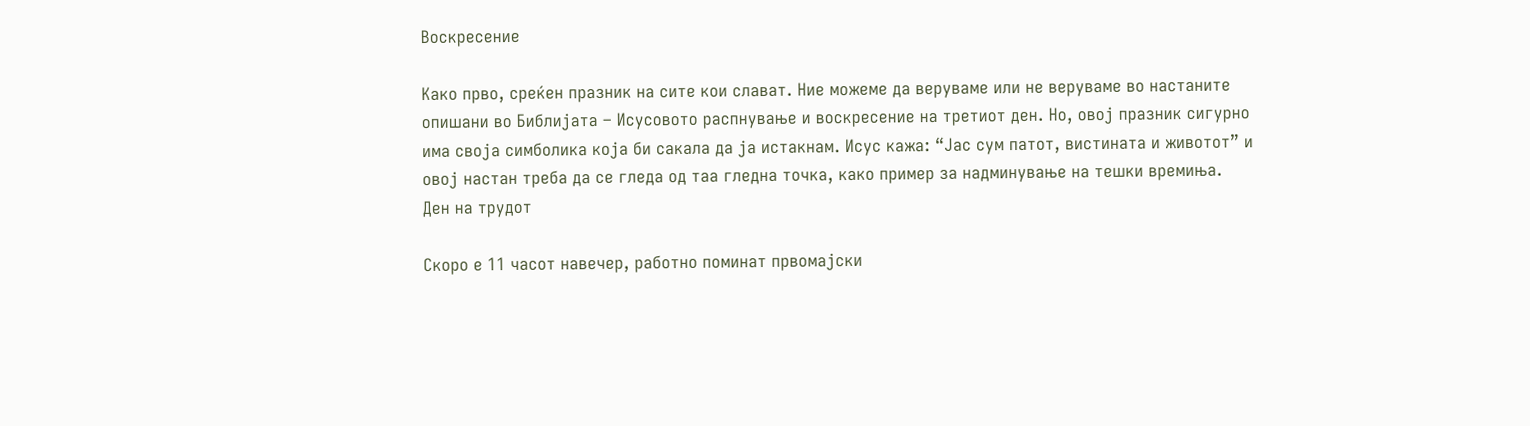Воскресение

Како прво, среќен празник на сите кои слават. Ние можеме да веруваме или не веруваме во настаните опишани во Библијата – Исусовото распнување и воскресение на третиот ден. Но, овој празник сигурно има своја симболика која би сакала да ја истакнам. Исус кажа: “Јас сум патот, вистината и животот” и овој настан треба да се гледа од таа гледна точка, како пример за надминување на тешки времиња.
Ден на трудот

Скоро е 11 часот навечер, работно поминат првомајски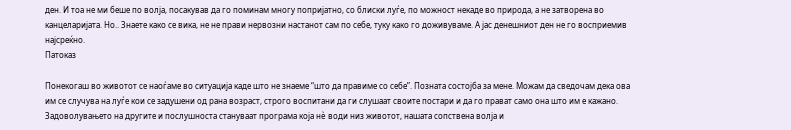ден. И тоа не ми беше по волја, посакував да го поминам многу попријатно, со блиски луѓе, по можност некаде во природа, а не затворена во канцеларијата. Но.. Знаете како се вика, не не прави нервозни настанот сам по себе, туку како го доживуваме. А јас денешниот ден не го восприемив најсреќно.
Патоказ

Понекогаш во животот се наоѓаме во ситуација каде што не знаеме “што да правиме со себе”. Позната состојба за мене. Можам да сведочам дека ова им се случува на луѓе кои се задушени од рана возраст, строго воспитани да ги слушаат своите постари и да го прават само она што им е кажано. Задоволувањето на другите и послушноста стануваат програма која нè води низ животот, нашата сопствена волја и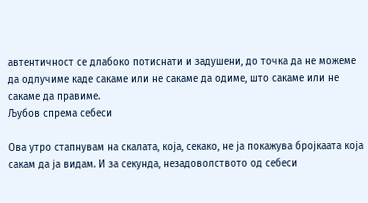автентичност се длабоко потиснати и задушени, до точка да не можеме да одлучиме каде сакаме или не сакаме да одиме, што сакаме или не сакаме да правиме.
Љубов спрема себеси

Ова утро стапнувам на скалата, која, секако, не ја покажува бројкаата која сакам да ја видам. И за секунда, незадоволството од себеси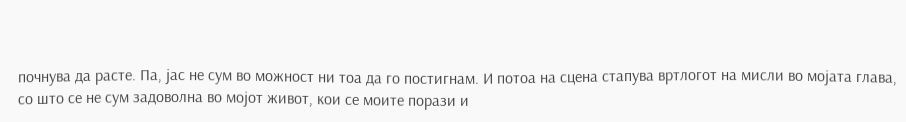почнува да расте. Па, јас не сум во можност ни тоа да го постигнам. И потоа на сцена стапува вртлогот на мисли во мојата глава, со што се не сум задоволна во мојот живот, кои се моите порази и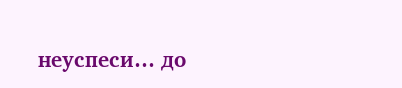неуспеси… до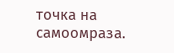точка на самоомраза.